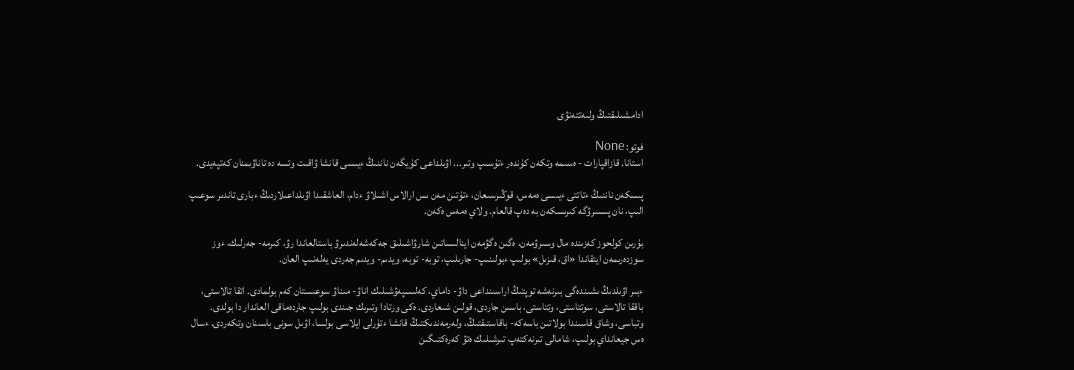ادامشىلىقتىڭ ولىەتتەنۋى

فوتو: None
استانا. قازاقپارات - ەسىمە وتكەن كۇندەر ءتۇسىپ وتىر... اۋىلداعى كۇيگەن ناننىڭ ءيىسى قانشا ۋاقىت وتسە دە تاناۋىمنان كەتپەيدى.

پىسكەن ناننىڭ ءتاتتى ءيىسى ەمەس، قوڭىرسىعان، ءتۇتىن مەن ىس ارالاس اشىلاۋ ءدام، العاشقىدا اۋىلداعىلاردىڭ ءبارى تاندىر سوعىپ الىپ، نان پىسىرۋگە كىرىسكەن بە دەپ قالعام. ولاي ەمەس ەكەن.

بۇرىن كولحوز كەزىندە مال وسىرۋمەن، ەگىن ەگۋمەن اينالىساتىن شارۋاشىلىق جەكەشەلەندىرۋ باستالعاندا رۋ، كىرمە- جەرلىك، ءوز سوزدەرىمەن ايتقاندا «اق، قىزىل» بولىپ ءبولىنىپ- جارىلىپ، توبە- توبە، ويدىم- ويدىم جەردى يەلەنىپ العان.

ءبىر اۋىلدىڭ ىشىندەگى بىرنەشە توپتىڭ اراسىنداعى داۋ- داماي، كەلىسپەۋشىلىك اناۋ- مىناۋ سوعىستان كەم بولمادى. اتقا تالاستى، باققا تالاستى، سوتتاستى، وتتاستى، باسىن جاردى، قولىن شىعاردى. ەكى ورتادا وتىرىك جىندى بولىپ جاردەماقى العاندار دا بولدى. وتباسى، وشاق قاسىندا بولاتىن باسەكە- باقاستىقتىڭ، ولەرمەندىكتىڭ قانشا ءتۇرلى ايلاسى بولسا، اۋىل سونى باسىنان وتكەردى. ءسال ەس جيعانداي بولىپ، شامالى تىرنەكتەپ تىرشىلىك ەتۋ كەرەكتىگىن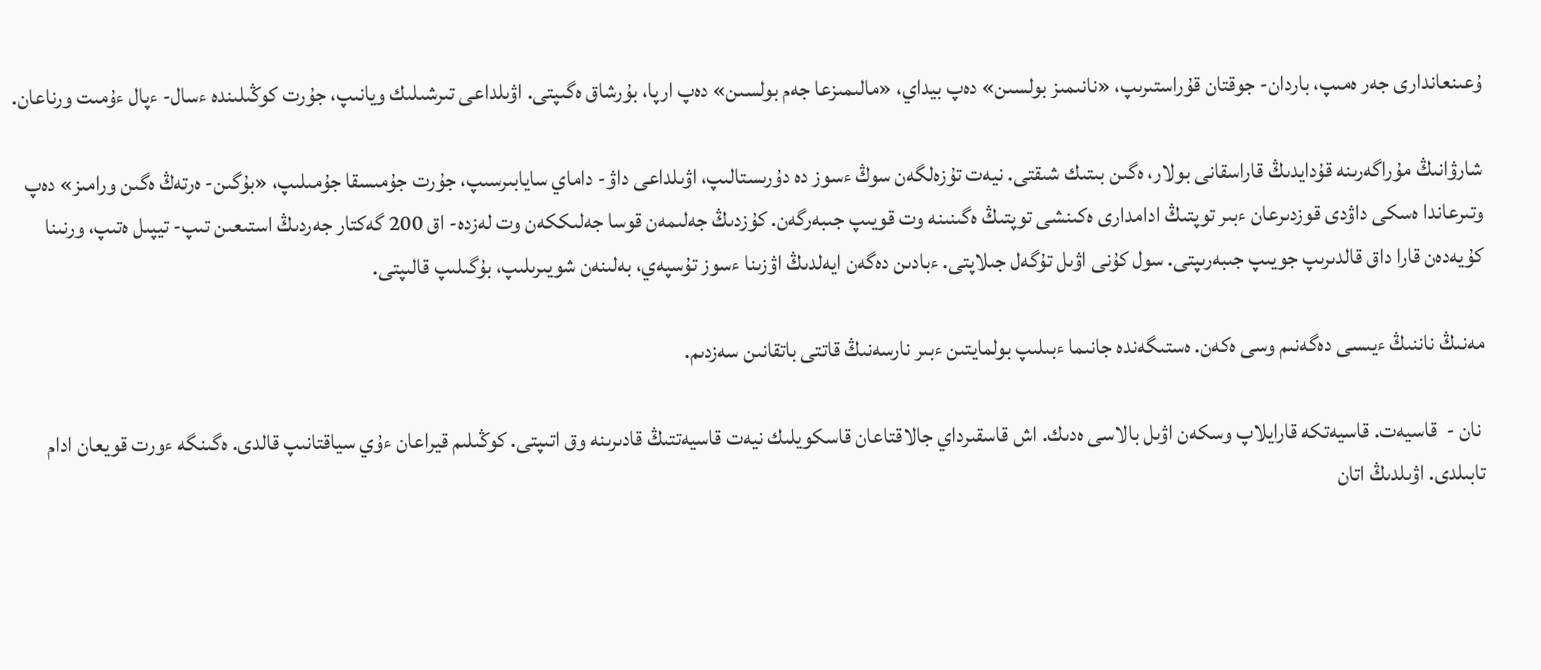ۇعىنعاندارى جەر ەمىپ، باردان- جوقتان قۇراستىرىپ، «نانىمىز بولسىن» دەپ بيداي، «مالىمىزعا جەم بولسىن» دەپ ارپا، بۇرشاق ەگىپتى. اۋىلداعى تىرشىلىك ويانىپ، جۇرت كوڭىلىندە ءسال- ءپال ءۇمىت ورناعان.

شارۋانىڭ مۇراگەرىنە قۇدايدىڭ قاراسقانى بولار، ەگىن بىتىك شىقتى. نيەت تۇزەلگەن سوڭ ءسوز دە دۇرىستالىپ، اۋىلداعى داۋ- داماي سايابىرسىپ، جۇرت جۇمىسقا جۇمىلىپ، «بۇگىن- ەرتەڭ ەگىن ورامىز» دەپ وتىرعاندا ەسكى داۋدى قوزدىرعان ءبىر توپتىڭ ادامدارى ەكىنشى توپتىڭ ەگىنىنە وت قويىپ جىبەرگەن. كۇزدىڭ جەلىمەن قوسا جەلىككەن وت لەزدە- اق 200 گەكتار جەردىڭ استىعىن تىپ- تيپىل ەتىپ، ورنىنا كۇيەدەن قارا داق قالدىرىپ جويىپ جىبەرىپتى. سول كۇنى اۋىل تۇگەل جىلاپتى. ءبادىن دەگەن ايەلدىڭ اۋزىنا ءسوز تۇسپەي، بەلىنەن شويىرىلىپ، بۇگىلىپ قالىپتى.

مەنىڭ ناننىڭ ءيىسى دەگەنىم وسى ەكەن. ەستىگەندە جانىما ءبىلىپ بولمايتىن ءبىر نارسەنىڭ قاتتى باتقانىن سەزدىم.

 نان -  قاسيەت. قاسيەتكە قارايلاپ وسكەن اۋىل بالاسى ەدىك. اش قاسقىرداي جالاقتاعان قاسكويلىك نيەت قاسيەتتىڭ قادىرىنە وق اتىپتى. كوڭىلىم قيراعان ءۇي سياقتانىپ قالدى. ەگىنگە ءورت قويعان ادام تابىلدى. اۋىلدىڭ اتان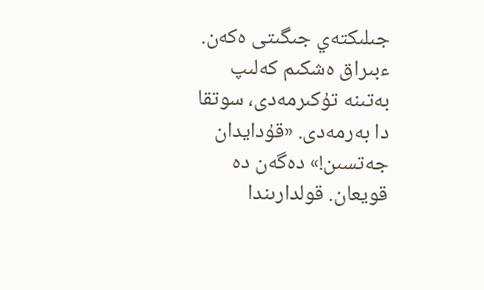جىلىكتەي جىگىتى ەكەن. ءبىراق ەشكىم كەلىپ بەتىنە تۇكىرمەدى، سوتقا دا بەرمەدى. «قۇدايدان جەتسىن!» دەگەن دە قويعان. قولدارىندا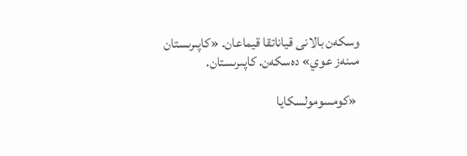وسكەن بالانى قياناتقا قيماعان. «كاپىرىستان مىنەز عوي» دەسكەن. كاپىرىستان.

 «كومسومولسكايا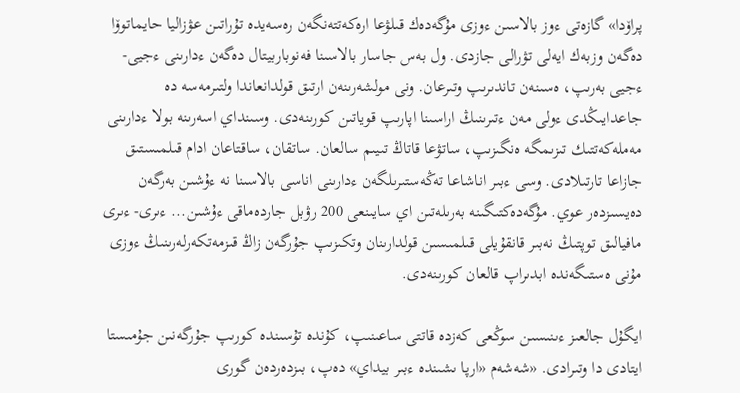پراۆدا» گازەتى ءوز بالاسىن ءوزى مۇگەدەك قىلۋعا ارەكەتتەنگەن رەسەيدە تۇراتىن عۋزاليا حايماتوۆا دەگەن وزبەك ايەلى تۋرالى جازدى. ول بەس جاسار بالاسىنا فەنوباربيتال دەگەن ءدارىنى ءجيى- ءجيى بەرىپ، ەسىنەن تاندىرىپ وتىرعان. ونى مولشەرىنەن ارتىق قولدانعاندا ولتىرمەسە دە جاعدايىڭدى ءولى مەن ءتىرىنىڭ اراسىنا اپارىپ قوياتىن كورىنەدى. وسىنداي اسەرىنە بولا ءدارىنى مەملەكەتتىك تىزىمگە ەنگىزىپ، ساتۋعا قاتاڭ تىيىم سالعان. ساتقان، ساقتاعان ادام قىلمىستىق جازاعا تارتىلادى. وسى ءبىر اناشاعا تەڭەستىرىلگەن ءدارىنى اناسى بالاسىنا نە ءۇشىن بەرگەن دەيسىزدەر عوي. مۇگەدەكتىگىنە بەرىلەتىن اي سايىنعى 200 رۋبل جاردەماقى ءۇشىن... ءىرى- ءىرى مافيالىق توپتىڭ نەبىر قانقۇيلى قىلمىسىن قولدارىنان وتكىزىپ جۇرگەن زاڭ قىزمەتكەرلەرىنىڭ ءوزى مۇنى ەستىگەندە ابدىراپ قالعان كورىنەدى.

ايگۇل جالعىز ءىنىسىن سوڭعى كەزدە قاتتى ساعىنىپ، كۇندە تۇسىندە كورىپ جۇرگەنىن جۇمىستا ايتادى دا وتىرادى. «شەشەم «ارپا ىشىندە ءبىر بيداي» دەپ، بىزدەردەن گورى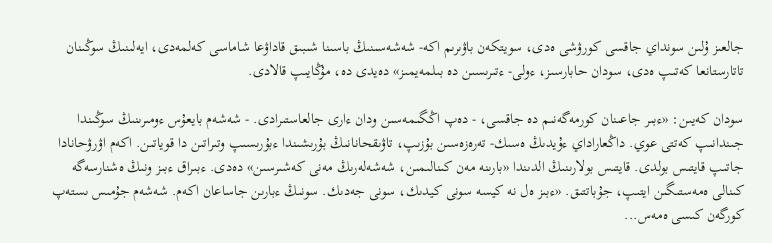جالعىز ۇلىن سونداي جاقسى كورۋشى ەدى، سويتكەن باۋىرىم اكە- شەشەسىنىڭ باسىنا شىبىق قاداۋعا شاماسى كەلمەدى، ايەلىنىڭ سوڭىنان تاتارستانعا كەتىپ ەدى، سودان حابارسىز، ءولى- ءتىرىسىن دە بىلمەيمىز» دەيدى دە، مۇڭايىپ قالادى.

سودان كەيىن: «ءبىر جاعىنان كورمەگەنىم دە جاقسى، - دەپ اڭگىمەسىن ودان ءارى جالعاستىرادى. - شەشەم بايعۇس ءومىرىنىڭ سوڭىندا جىندانىپ كەتتى عوي. داڭعاراداي ءۇيدىڭ ەسىك- تەرەزەسىن بۇزىپ، تاۋىقحانانىڭ بۇرىشىندا ءبۇرىسىپ وتىراتىن دا قوياتىن. اكەم اۋرۋحانادا جاتىپ قايتىس بولدى. قايتىس بولارىنىڭ الدىندا «بارىنە مەن كىنالىمىن، شەشەلەرىڭ مەنى كەشىرسىن» دەدى. ءبىراق ءبىز ونىڭ ەشنارسەگە كىنالى ەمەستىگىن ايتىپ، جۇباتتىق. «ءبىز ەل نە كيسە سونى كيدىك، سونى جەدىك. سونىڭ ءبارىن جاساعان اكەم. شەشەم جۇمىس ىستەپ كورگەن كىسى ەمەس...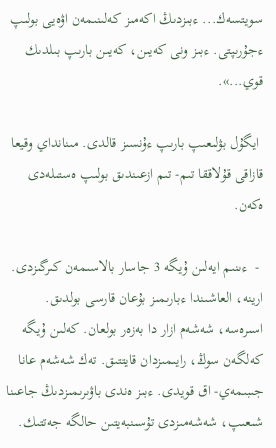سويتسەك... ءبىزدىڭ اكەمىز كەلىنىمەن اۋەيى بولىپ ءجۇرىپتى. ءبىز ونى كەيىن، كەيىن بارىپ بىلدىك قوي...».

 ايگۇل بۋلىعىپ بارىپ ءۇنسىز قالدى. مىنانداي وقيعا قازاقى قۇلاققا تىم- تىم ازعىندىق بولىپ ەستىلەدى ەكەن.

 -  ءىنىم ايەلىن ۇيگە 3 جاسار بالاسىمەن كىرگىزدى. ارينە، العاشىندا ءبارىمىز بۇعان قارسى بولدىق. اسىرەسە، شەشەم ازار دا بەزەر بولعان. كەلىن ۇيگە كەلگەن سوڭ، رايىمىزدان قايتتىق. تەك شەشەم عانا جىبىمەي- اق قويدى. ءبىز ەندى باۋىرىمىزدىڭ جاعىنا شىعىپ، شەشەمىزدى تۇسىنبەيتىن حالگە جەتتىك.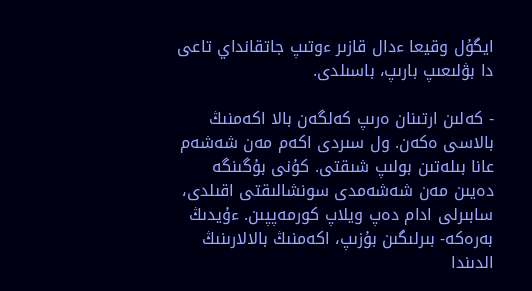ايگۇل وقيعا ءدال قازىر ءوتىپ جاتقانداي تاعى دا بۋلىعىپ بارىپ، باسىلدى.

- كەلىن ارتىنان ەرىپ كەلگەن بالا اكەمنىڭ بالاسى ەكەن. ول سىردى اكەم مەن شەشەم عانا بىلەتىن بولىپ شىقتى. كۇنى بۇگىنگە دەيىن مەن شەشەمدى سونشالىقتى اقىلدى، سابىرلى ادام دەپ ويلاپ كورمەپپىن. ءۇيدىڭ بەرەكە- بىرلىگىن بۇزىپ، اكەمنىڭ بالالارىنىڭ الدىندا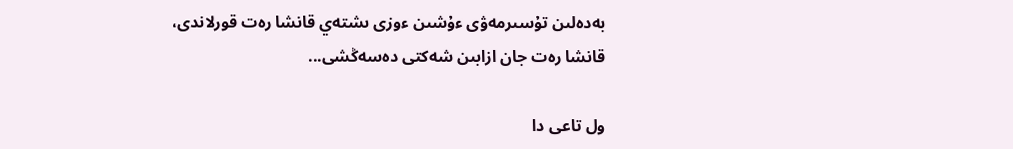بەدەلىن تۇسىرمەۋى ءۇشىن ءوزى ىشتەي قانشا رەت قورلاندى، قانشا رەت جان ازابىن شەكتى دەسەڭشى...

ول تاعى دا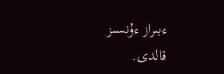ءبىراز ءۇنسىز قالدى.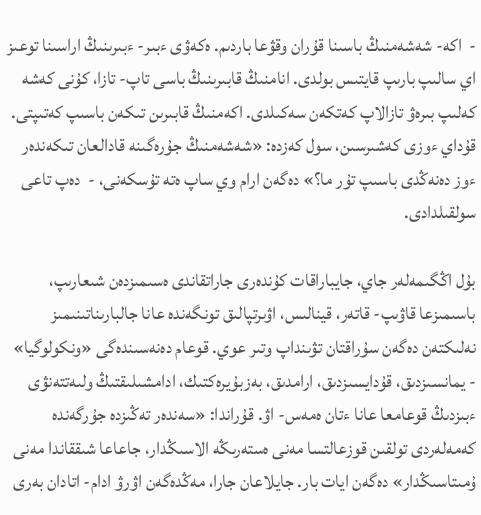-  اكە- شەشەمنىڭ باسىنا قۇران وقۋعا باردىم. ەكەۋى ءبىر- ءبىرىنىڭ اراسىنا توعىز اي سالىپ بارىپ قايتىس بولدى. انامنىڭ قابىرىنىڭ باسى تاپ- تازا، كۇنى كەشە كەلىپ بىرەۋ تازالاپ كەتكەن سەكىلدى. اكەمنىڭ قابىرىن تىكەن باسىپ كەتىپتى. قۇداي ءوزى كەشىرسىن، سول كەزدە: «شەشەمنىڭ جۇرەگىنە قادالعان تىكەندەر ءوز دەنەڭدى باسىپ تۇر ما؟» دەگەن ارام وي ساپ ەتە تۇسكەنى، -  دەپ تاعى سولقىلدادى.

بۇل اڭگىمەلەر جاي، جايباراقات كۇندەرى جاراتقاندى ەسىمىزدەن شىعارىپ، باسىمىزعا قاۋىپ- قاتەر، قينالىس، اۋىرتپالىق تونگەندە عانا جالبارىناتىنىمىز نەلىكتەن دەگەن سۇراقتان تۋىنداپ وتىر عوي. قوعام دەنەسىندەگى «ونكولوگيا» - يمانسىزدىق، قۇدايسىزدىق، ارامدىق، بەزبۇيرەكتىك، ادامشىلىقتىڭ ولىەتتەنۋى ءبىزدىڭ قوعامعا عانا ءتان ەمەس- اۋ. قۇراندا: «سەندەر تەڭىزدە جۇرگەندە كەمەلەردى تولقىن قوزعالتسا مەنى ەستەرىڭە الاسىڭدار، جاعاعا شىققاندا مەنى ۇمىتاسىڭدار» دەگەن ايات بار. جايلاعان جارا، مەڭدەگەن اۋرۋ ادام- اتادان بەرى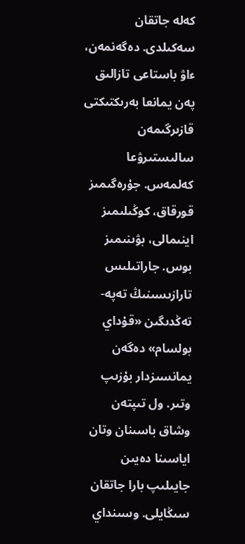كەلە جاتقان سەكىلدى. دەگەنمەن، ءاۋ باستاعى تازالىق پەن يمانعا بەرىكتىكتى قازىرگىمەن سالىستىرۋعا كەلمەس. جۇرەگىمىز قورقاق، كوڭىلىمىز اينىمالى، بۋىنىمىز بوس. جاراتىلىس تارازىسىنىڭ تەپە- تەڭدىگىن «قۇداي بولسام» دەگەن يمانسىزدار بۇزىپ وتىر. ول تىپتەن وشاق باسىنان وتان اياسىنا دەيىن جايىلىپ بارا جاتقان سىڭايلى. وسىنداي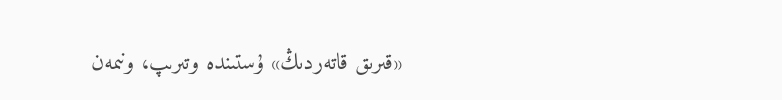«قىرىق قاتەردىڭ» ۇستىندە وتىرىپ، ونىمەن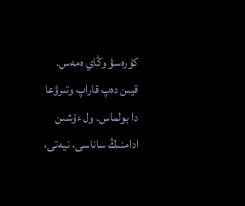كۇرەسۋ وڭاي ەمەس. قيىن دەپ قاراپ وتىرۋعا دا بولماس. ول ءۇشىن ادامنىڭ ساناسى، نيەتى،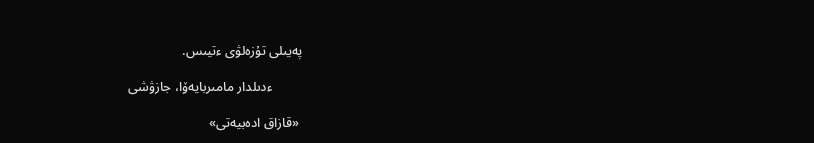پەيىلى تۇزەلۋى ءتيىس.

         ءدىلدار مامىربايەۆا، جازۋشى

 «قازاق ادەبيەتى»